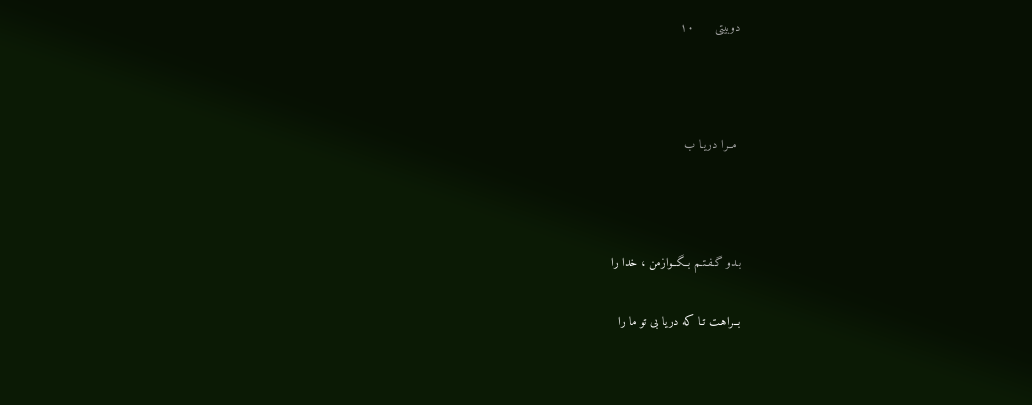دوبیتی      ١٠



 مــرا دریـا ب



بـدو گـفـتـم بــگــوازمن ، خدا را

بــراهـت تـا که دریا بی تو ما را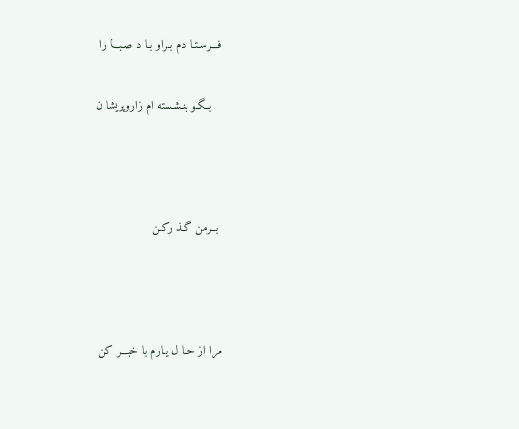فـــرسـتـا دم بـراو بـا د صـبـــا را

   بــگـو بنـشـسته ام زاروپریشا ن



 بــرمن گـذ رکـن



مرا از حـا ل یـارم با خبـــر کن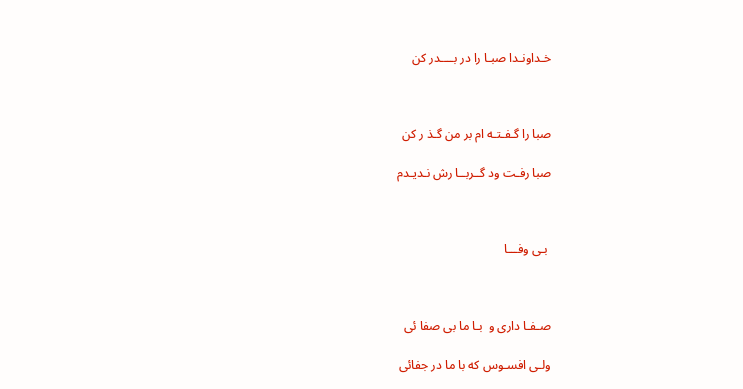خـداونـدا صبـا را در بــــدر کن



صبا را گـفـتـه ام بر من گـذ ر کن

صبا رفـت ود گــربــا رش نـدیـدم



 بـی وفـــا



صـفـا داری و  بـا ما بی صفا ئی

ولـی افسـوس که با ما در جفائی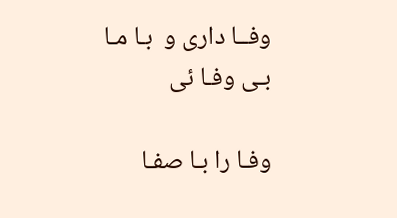وفــا داری و  بـا مـا بـی وفـا ئی

وفـا را بـا صفـا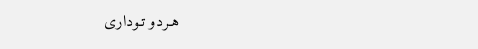هـردو تـوداری